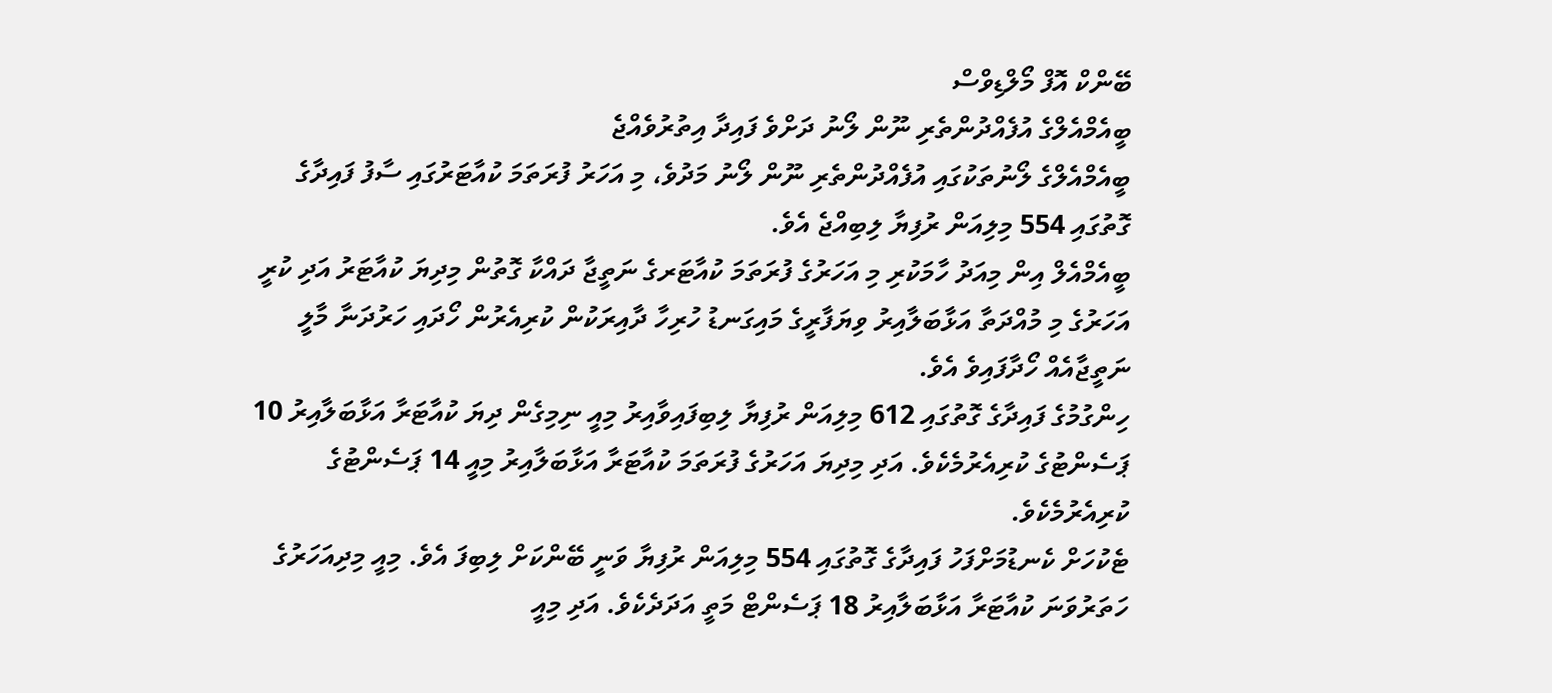ބޭންކް އޮފް މޯލްޑިވްސް
ބީއެމްއެލްގެ އުފެއްދުންތެރި ނޫން ލޯނު ދަށްވެ ފައިދާ އިތުރުވެއްޖެ
ބީއެމްއެލްގެ ލޯނުތަކުގައި އުފެއްދުންތެރި ނޫން ލޯނު މަދުވެ، މި އަހަރު ފުރަތަމަ ކުއާޓަރުގައި ސާފު ފައިދާގެ ގޮތުގައި 554 މިލިއަން ރުފިޔާ ލިބިއްޖެ އެވެ.
ބީއެމްއެލް އިން މިއަދު ހާމަކުރި މި އަހަރުގެ ފުރަތަމަ ކުއާޓަރގެ ނަތީޖާ ދައްކާ ގޮތުން މިދިޔަ ކުއާޓަރު އަދި ކުރީ އަހަރުގެ މި މުއްދަތާ އަޅާބަލާއިރު ވިޔަފާރީގެ މައިގަނޑު ހުރިހާ ދާއިރަކުން ކުރިއެރުން ހޯދައި ހަރުދަނާ މާލީ ނަތީޖާއެއް ހޯދާފައިވެ އެވެ.
ހިންގުމުގެ ފައިދާގެ ގޮތުގައި 612 މިލިއަން ރުފިޔާ ލިބިފައިވާއިރު މިއީ ނިމިގެން ދިޔަ ކުއާޓަރާ އަޅާބަލާއިރު 10 ޕަސެންޓުގެ ކުރިއެރުމެކެވެ. އަދި މިދިޔަ އަހަރުގެ ފުރަތަމަ ކުއާޓަރާ އަޅާބަލާއިރު މިއީ 14 ޕަސެންޓުގެ ކުރިއެރުމެކެވެ.
ޓެކުހަށް ކެނޑުމަށްފަހު ފައިދާގެ ގޮތުގައި 554 މިލިއަން ރުފިޔާ ވަނީ ބޭންކަށް ލިބިފަ އެވެ. މިއީ މިދިއަހަރުގެ ހަތަރުވަނަ ކުއާޓަރާ އަޅާބަލާއިރު 18 ޕަސެންޓް މަތީ އަދަދެކެވެ. އަދި މިއީ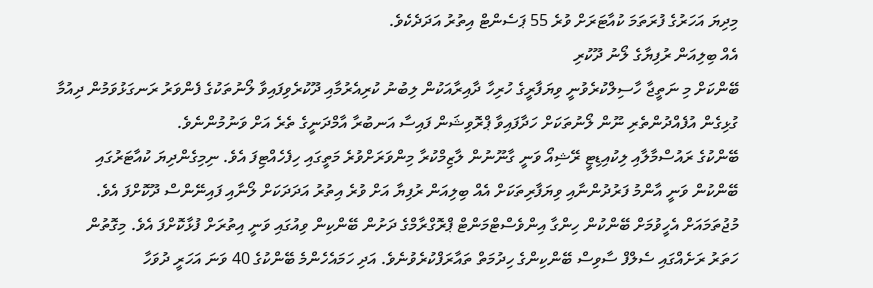މިދިޔަ އަހަރުގެ ފުރަތަމަ ކުއާޓަރަށް ވުރެ 55 ޕަސެންޓް އިތުރު އަދަދެކެވެ.
އެއް ބިލިއަން ރުފިޔާގެ ލޯނު ދޫކުރި
ބޭންކަށް މި ނަތީޖާ ހާސިލްކުރެވުނީ ވިޔަފާރީގެ ހުރިހާ ދާއިރާއަކުން ލިބުނު ކުރިއެރުމާއި ދޫކުރެވިފައިވާ ލޯނުތަކުގެ ފެންވަރު ރަނގަޅުވަމުން ދިއުމާ ގުޅިގެން އުފެއްދުންތެރި ނޫން ލޯނުތަކަށް ހަދާފައިވާ ޕްރޮވިޝަން ފައިސާ އަނބުރާ އާމްދަނީގެ ތެރެ އަށް ވަނުމުންނެވެ.
ބޭންކުގެ ރައުސްމާލާއި ލިކުއިޑިޓީ ރޭޝިއޯ ވަނީ ގާނޫނުން ލާޒިމްކުރާ މިންވަރަށްވުރެ މަތީގައި ހިފެހެއްޓިފަ އެވެ. ނިމިގެންދިޔަ ކުއާޓަރުގައި ބޭންކުން ވަނީ އާންމު ފަރުދުންނާއި ވިޔަފާރިތަކަށް އެއް ބިލިއަން ރުފިޔާ އަށް ވުރެ އިތުރު އަދަދަކަށް ލޯނާއި ފައިނޭންސް ދޫކޮށްފަ އެވެ.
މުޖުތަމައަށް އެހީވުމަށް ބޭންކުން ހިންގާ އިންވެސްޓްމަންޓް ޕްރޮގްރާމްގެ ދަށުން ބޭންކިން ވިއުގައި ވަނީ އިތުރަށް ފުޅާކޮށްފަ އެވެ. މިގޮތުން ހަތަރު ރަށެއްގައި ސެލްފް ސާވިސް ބޭންކިންގެ ހިދުމަތް ތައާރަފްކުރެވުނެވެ. އަދި ހަމައެހެންމެ ބޭންކުގެ 40 ވަނަ އަހަރީ ދުވަހާ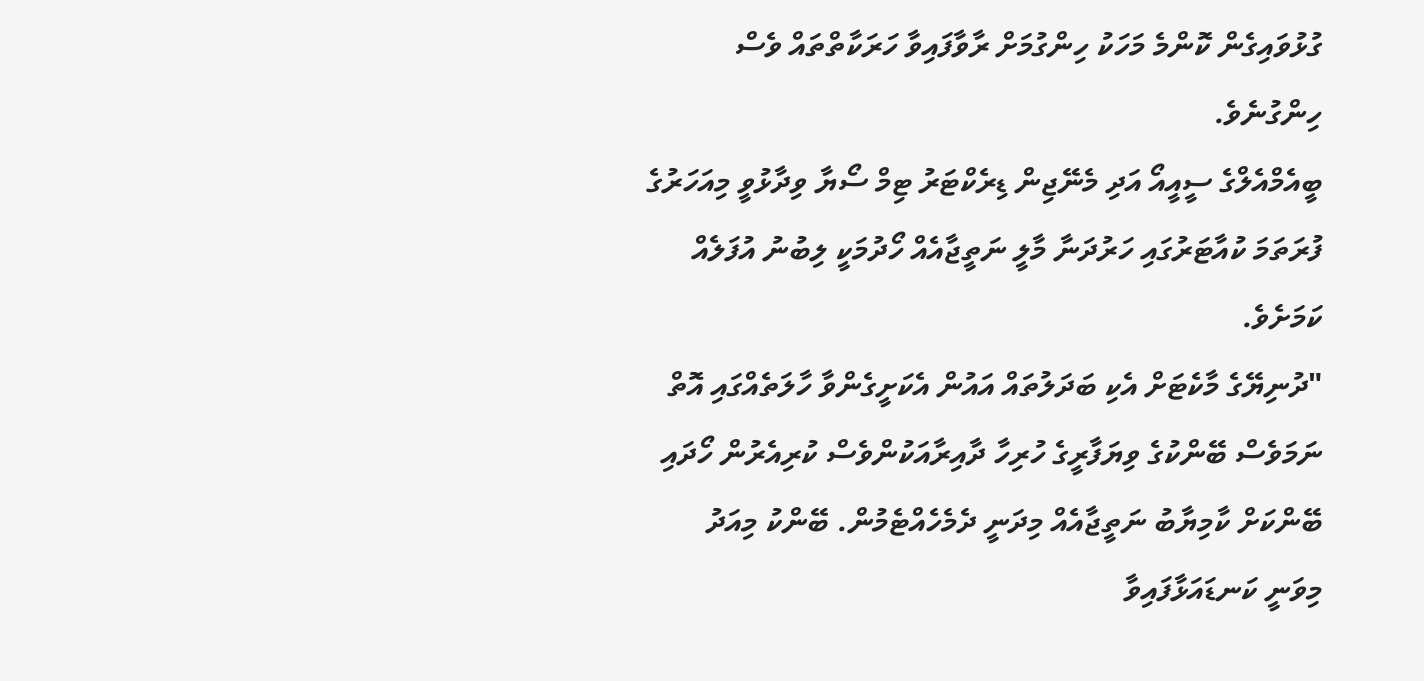ގުޅުވައިގެން ކޮންމެ މަހަކު ހިންގުމަށް ރާވާފައިވާ ހަރަކާތްތައް ވެސް ހިންގުނެވެ.
ބީއެމްއެލްގެ ސީއީއޯ އަދި މެނޭޖިން ޑިރެކްޓަރު ޓިމް ސޯޔާ ވިދާޅުވީ މިއަހަރުގެ ފުރަތަމަ ކުއާޓަރުގައި ހަރުދަނާ މާލީ ނަތީޖާއެއް ހޯދުމަކީ ލިބުނު އުފަލެއް ކަމަށެވެ.
"ދުނިޔޭގެ މާކެޓަށް އެކި ބަދަލުތައް އައުން އެކަށީގެންވާ ހާލަތެއްގައި އޮތް ނަމަވެސް ބޭންކުގެ ވިޔަފާރީގެ ހުރިހާ ދާއިރާއަކުންވެސް ކުރިއެރުން ހޯދައި ބޭންކަށް ކާމިޔާބު ނަތީޖާއެއް މިދަނީ ދެމެހެއްޓެމުން. ބޭންކު މިއަދު މިވަނީ ކަނޑައަޅާފައިވާ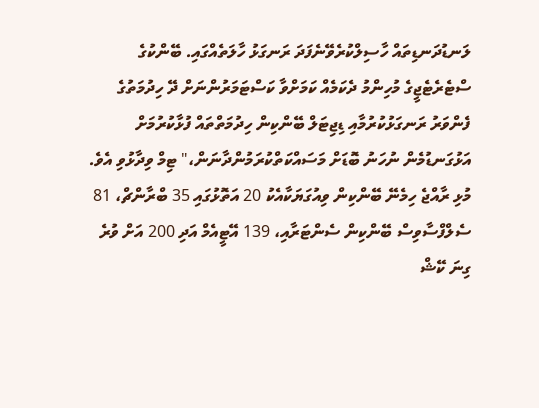ލަނޑުދަނޑިތައް ހާސިލްކުރެވޭނެފަދަ ރަނގަޅު ހާލަތެއްގައި. ބޭންކުގެ ސްޓެރެޓެޖީގެ މުހިންމު ދެކަމެއް ކަމަށްވާ ކަސްޓަމަރުންނަށް ދޭ ހިދުމަތުގެ ފެންވަރު ރަނގަޅުކުރުމާއި ޑިޖިޓަލް ބޭންކިން ހިދުމަތްތައް ފުޅާކުރުމަށް އަޅުގަނޑުމެން ނުހަނު ބޮޑަށް މަސައްކަތްކުރަމުންދާނަން،" ޓިމް ވިދާޅުވި އެވެ.
މުޅި ރާއްޖެ ހިމެނޭ ބޭންކިން ވިއުގަޔަކާއެކު 20 އަތޮޅުގައި 35 ބްރާންޗް، 81 ސެލްފްސާވިސް ބޭންކިން ސެންޓަރާއި، 139 އޭޓީއެމް އަދި 200 އަށް ވުރެ ގިނަ ކޭޝް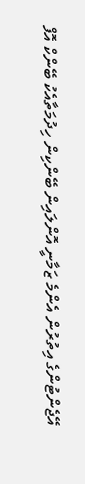އޭޖެންޓުންގެ އިތުރުން އެންމެ ޒަމާނީ އޮންލައިން ބޭންކިން ހިދުމަތާއެކު ބޭންކް އޮފް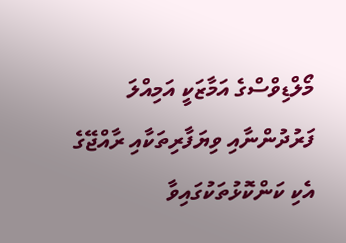މޯލްޑިވްސްގެ އަމާޒަކީ އަމިއްލަ ފަރުދުންނާއި ވިޔަފާރިތަކާއި ރާއްޖޭގެ އެކި ކަންކޮޅުތަކުގައިވާ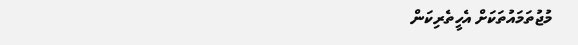މުޖުތަމައުތަކަށް އެހީތެރިކަން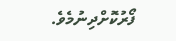ފޯރުކޮށްދިނުމެވެ.